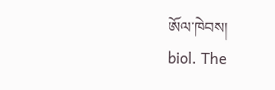ཨོལ་ཁེབས།
biol. The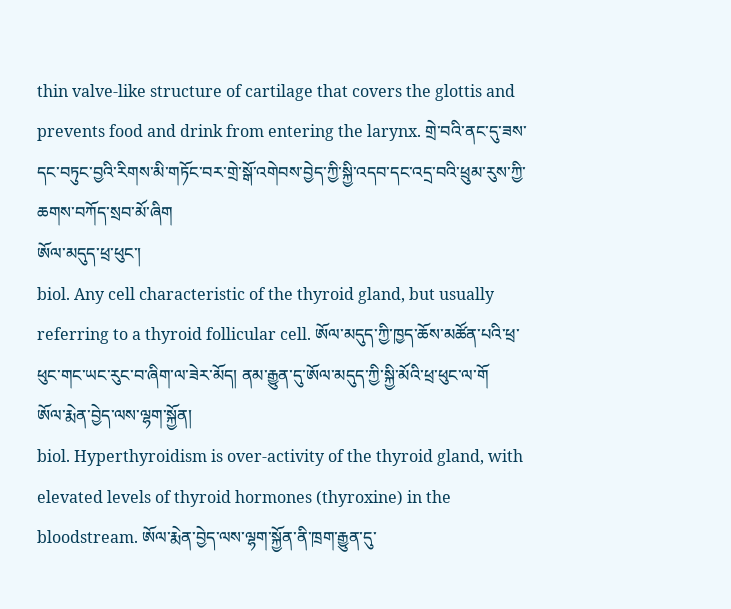thin valve-like structure of cartilage that covers the glottis and prevents food and drink from entering the larynx. གྲེ་བའི་ནང་དུ་ཟས་དང་བཏུང་བྱའི་རིགས་མི་གཏོང་བར་གྲེ་སྒོ་འགེབས་བྱེད་ཀྱི་སྐྱི་འདབ་དང་འདྲ་བའི་ཕྲུམ་རུས་ཀྱི་ཆགས་བཀོད་སྲབ་མོ་ཞིག
ཨོལ་མདུད་ཕྲ་ཕུང་།
biol. Any cell characteristic of the thyroid gland, but usually referring to a thyroid follicular cell. ཨོལ་མདུད་ཀྱི་ཁྱད་ཆོས་མཚོན་པའི་ཕྲ་ཕུང་གང་ཡང་རུང་བ་ཞིག་ལ་ཟེར་མོད། ནམ་རྒྱུན་དུ་ཨོལ་མདུད་ཀྱི་སྐྱི་མོའི་ཕྲ་ཕུང་ལ་གོ
ཨོལ་རྨེན་བྱེད་ལས་ལྷག་སྐྱོན།
biol. Hyperthyroidism is over-activity of the thyroid gland, with elevated levels of thyroid hormones (thyroxine) in the bloodstream. ཨོལ་རྨེན་བྱེད་ལས་ལྷག་སྐྱོན་ནི་ཁྲག་རྒྱུན་དུ་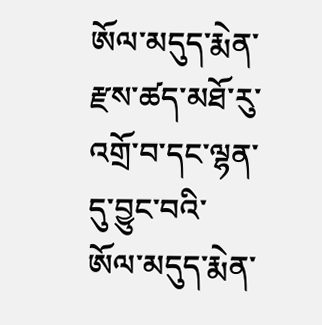ཨོལ་མདུད་རྨེན་རྫས་ཚད་མཐོ་རུ་འགྲོ་བ་དང་ལྷན་དུ་བྱུང་བའི་ཨོལ་མདུད་རྨེན་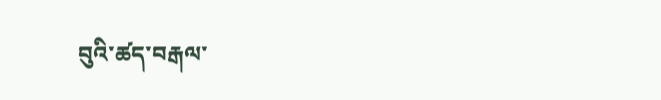བུའི་ཚད་བརྒལ་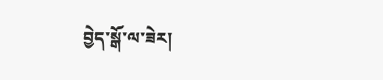བྱེད་སྒོ་ལ་ཟེར།